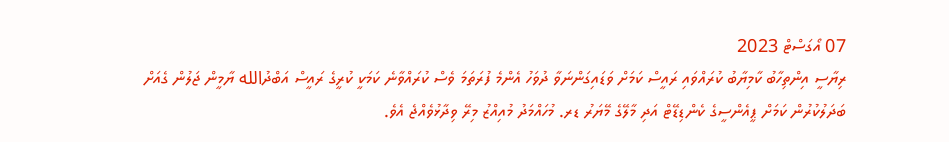07 އޯގަސްޓް 2023
ރިޔާސީ އިންތިހާބު ކާމިޔާބު ކުރައްވައި ރައީސް ކަމަށް ވަޑައިގަންނަވާ ދުވަހު އެންމެ ފުރަތަމަ ވެސް ކުރައްވާނެ ކަމަކީ ކުރީގެ ރައީސް އަބްދުالله ޔާމީން ޖަލުން ގެއަށް ބަދަލުކުރުން ކަމަށް ޕީއެންސީގެ ކެންޑިޑޭޓް އަދި މާލޭގެ މޭޔަރު ޑރ. މުހައްމަދު މުއިއްޒު މިރޭ ވިދާޅުވެއްޖެ އެވެ.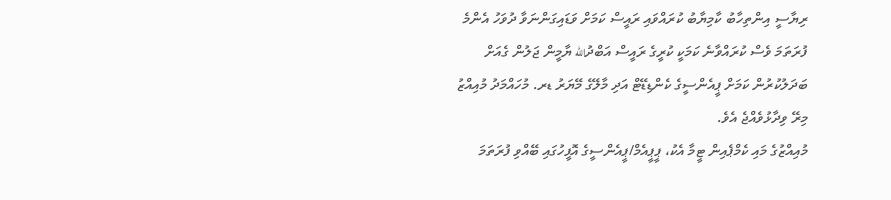ރިޔާސީ އިންތިހާބު ކާމިޔާބު ކުރައްވައި ރައީސް ކަމަށް ވަޑައިގަންނަވާ ދުވަހު އެންމެ ފުރަތަމަ ވެސް ކުރައްވާނެ ކަމަކީ ކުރީގެ ރައީސް އަބްދުالله ޔާމީން ޖަލުން ގެއަށް ބަދަލުކުރުން ކަމަށް ޕީއެންސީގެ ކެންޑިޑޭޓް އަދި މާލޭގެ މޭޔަރު ޑރ. މުހައްމަދު މުއިއްޒު މިރޭ ވިދާޅުވެއްޖެ އެވެ.
މުއިއްޒުގެ މައި ކެމްޕެއިން ޓީމާ އެކު، ޕީޕީއެމް/ޕީއެންސީގެ އޮފީހުގައި ބޭއްވި ފުރަތަމަ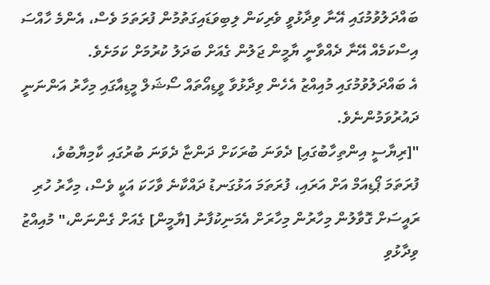ބައްދަލުވުމުގައި އޭނާ ވިދާޅުވީ ވެރިކަން ލިބިވަޑައިގަތުމުން ފުރަތަމަ ވެސް، އެންމެ ހާއްސަ އިސްކަމެއް އޭނާ ދެއްވާނީ ޔާމީން ޖަލުން ގެއަށް ބަދަލު ކުރުމަށް ކަމަށެވެ.
އެ ބައްދަލުވުމުގައި މުއިއްޒު އެހެން ވިދާޅުވާ ވީޑިއޯތައް ސޯޝަލް މީޑިއާގައި މިހާރު އަންނަނީ ދައުރުވަމުންނެވެ.
"[ރިޔާސީ އިންތިހާބުގައި] ދެވަނަ ބުރަކަށް ދަންޏާ ދެވަނަ ބުރުގައި ކާމިޔާބުވެ، ފުރަތަމަ ޕޯޑިއަމް އަށް އަރައި، ފުރަތަމަ އަޅުގަނޑު ދައްކާނެ ވާހަކަ އަކީ ވެސް، މިހާރު ހުރި ރައީސަށް ގޮވާލުން މިހާރުން މިހާރަށް އެމަނިކުފާނު [ޔާމީން] ގެއަށް ގެންނަން،" މުއިއްޒު ވިދާޅުވި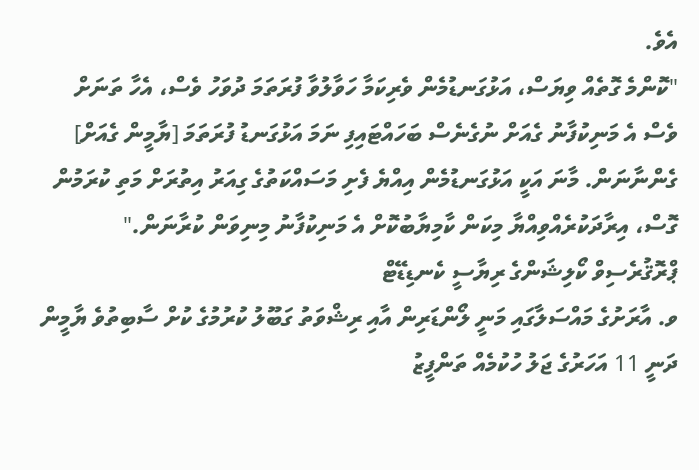އެވެ.
"ކޮންމެ ގޮތެއް ވިޔަސް، އަޅުގަނޑުމެން ވެރިކަމާ ހަވާލުވާ ފުރަތަމަ ދުވަހު ވެސް، އެހާ ތަނަށް ވެސް އެ މަނިކުފާނު ގެއަށް ނުގެނެސް ބަހައްޓައިފި ނަމަ އަޅުގަނޑު ފުރަތަމަ [ޔާމީން ގެއަށް] ގެންނާނަން. މާނަ އަކީ އަޅުގަނޑުމެން އިއްޔެ ފެށި މަސައްކަތުގެ ގިއަރު އިތުރަށް މަތި ކުރަމުން ގޮސް، އިރާދަކުރެއްވިއްޔާ މިކަން ކާމިޔާބުކޮށް އެ މަނިކުފާނު މިނިވަން ކުރާނަން."
ޕްރޮޤުރެސިވް ކޯލިޝަންގެ ރިޔާސީ ކެނޑިޑޭޓް
ވ. އާރަށުގެ މައްސަލާގައި މަނީ ލޯންޑަރިން އާއި ރިޝްވަތު ގަބޫލު ކުރުމުގެ ކުށް ސާބިތުވެ ޔާމީން ދަނީ 11 އަހަރުގެ ޖަލު ހުކުމެއް ތަންފީޒު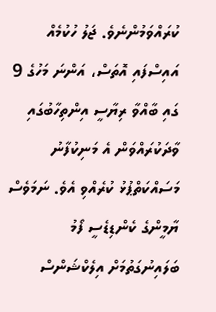ކުރައްވަމުންނެވެ. ޖަލު ހުކުމެއް އައިސްފައި އޮތަސް، އަންނަ މަހުގެ 9 ގައި ބާއްވާ ރިޔާސީ އިންތިހާބުގައި ވާދަކުރައްވަން އެ މަނިކުފާނު މަސައްކަތްޕުޅު ކުރެއްވި އެވެ. ނަމަވެސް ޔާމީންގެ ކެންޑިޑެސީ ފޯމު ބަލައިނުގަތުމަށް އިލެކްޝަންސް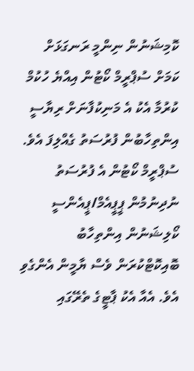ކޮމިޝަނުން ނިންމީ ރަނގަޅަށް ކަމަށް ސުޕްރީމް ކޯޓުން އިއްޔެ ހުކުމް ކުރުމާ އެކު އެ މަނިކުފާނަށް ރިޔާސީ އިންތިހާބުން ފުރުސަތު ގެއްލިފަ އެވެ.
ސުޕްރީމް ކޯޓުން އެ ފުރުސަތު ނުދިނުމުން ޕީޕީއެމް/ޕީއެންސީ ކޯލިޝަނުން އިންތިހާބު ބޮއިކޮޓްކުރަން ވެސް ޔާމީން އެންގެވި އެވެ. އެއާ އެކު ޕާޓީގެ ތެރޭގައި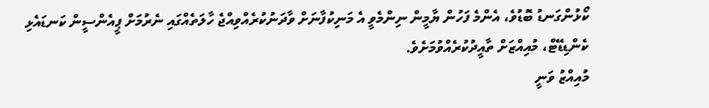ކޯޅުންގަނޑު ބޮޑުވެ، އެންމެ ފަހުން ޔާމީން ނިންމެވީ އެ މަނިކުފާނަށް ވާދަނުކުރެއްވިއްޖެ ހާލަތެއްގައި ނެރުމަށް ޕީއެންސީން ކަނޑައެޅި ކެންޑިޑޭޓް، މުއިއްޒަށް ތާއީދުކުރެއްވުމަށެވެ.
މުއިއްޒު ވަނީ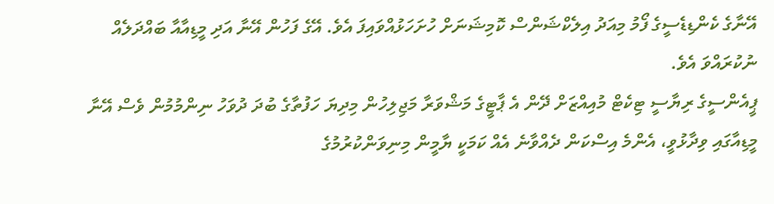އޭނާގެ ކެންޑިޑެސީގެ ފޯމު މިއަދު އިލެކްޝަންސް ކޮމިޝަނަށް ހުށަހަޅުއްވައިފަ އެވެ. އޭގެ ފަހުން އޭނާ އަދި މީޑިއާއާ ބައްދަލެއް ނުކުރައްވަ އެވެ.
ޕީއެންސީގެ ރިޔާސީ ޓިކެޓް މުއިއްޒަށް ދޭން އެ ޕާޓީގެ މަޝްވަރާ މަޖިލިހުން މިދިޔަ ހަފުތާގެ ބުދަ ދުވަހު ނިންމުމުން ވެސް އޭނާ މީޑިއާގައި ވިދާޅުވީ، އެންމެ އިސްކަން ދެއްވާނެ އެއް ކަމަކީ ޔާމީން މިނިވަންކުރުމުގެ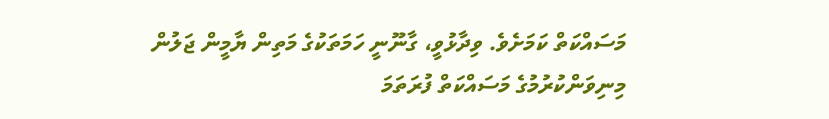މަސައްކަތް ކަމަށެވެ. ވިދާޅުވީ، ގާނޫނީ ހަމަތަކުގެ މަތިން ޔާމީން ޖަލުން މިނިވަންކުރުމުގެ މަސައްކަތް ފުރަތަމަ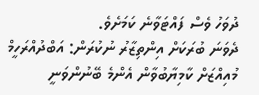ދުވަހު ވެސް ފައްޓަވާނެ ކަމަށެވެ.
ދެވަނަ ބުރަކަށް އިންތިޒާރު ނުކުރަން: އަބްދުއްރަހީމް
މުއިއްޒަށް ކާމިޔާބުވާން އެންމެ ބޭނުންވަނީ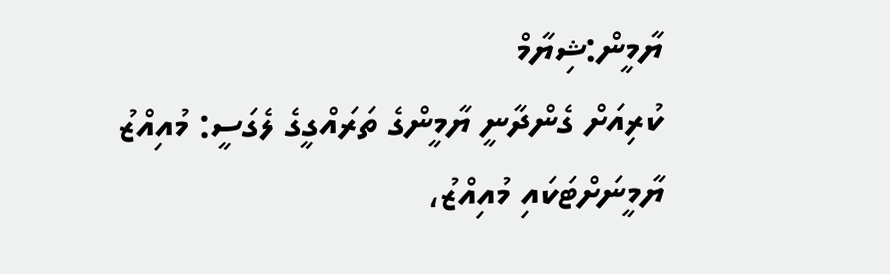ޔާމީން:ޝިޔާމް
ކުރިއަށް ގެންދާނީ ޔާމީންގެ ތަރައްގީގެ ލެގަސީ: މުއިއްޒު
ޔާމީނަށްޓަކައި މުއިއްޒު،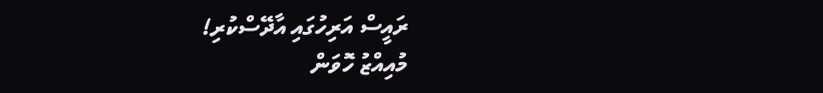ރައީސް އަރިހުގައި އާދޭސްކުރި!
މުއިއްޒު ހޮވަން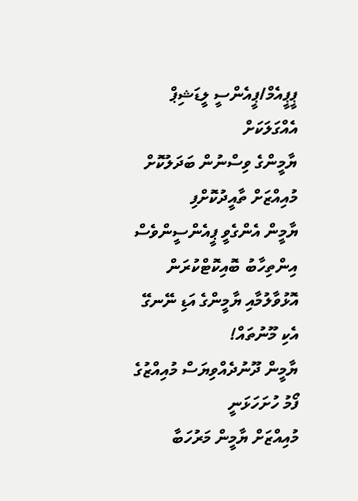ޕީޕީއެމް/ޕީއެންސީ ލީޑަޝިޕް އެއްގަލަކަށް
ޔާމީންގެ ވިސްނުން ބަދަލުކޮށް މުއިއްޒަށް ތާއީދުކޮށްފި
ޔާމީން އެންގެވީ ޕީއެންސީންވެސް އިންތިހާބު ބޮއިކޮޓްކުރަން
އޮޅުވާލުމާއި ޔާމީންގެ އަޑި ނޭނގޭ އެކި މޫނުތައް!
ޔާމީން ދޫނުދެއްވިޔަސް މުއިއްޒުގެ ފޯމު ހުށަހަޅަނީ
މުއިއްޒަށް ޔާމީން މަރުހަބާ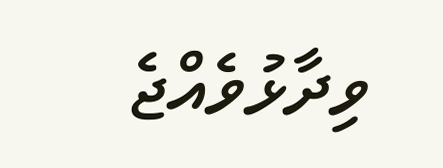ވިދާޅުވެއްޖެ